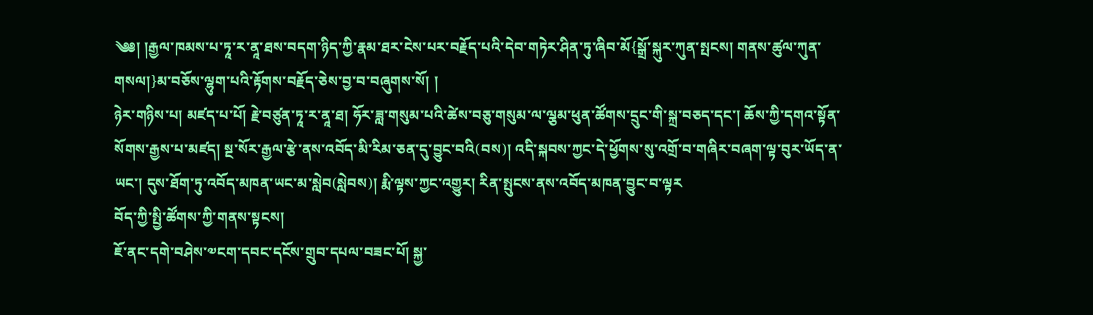༄༅། །རྒྱལ་ཁམས་པ་ཏཱ་ར་ནཱ་ཐས་བདག་ཉིད་ཀྱི་རྣམ་ཐར་ངེས་པར་བརྗོད་པའི་དེབ་གཏེར་ཤིན་ཏུ་ཞིབ་མོ{སྒྲོ་སྐུར་ཀུན་སྤངས། གནས་ཚུལ་ཀུན་གསལ།}མ་བཅོས་ལྷུག་པའི་རྟོགས་བརྗོད་ཅེས་བྱ་བ་བཞུགས་སོ། །
ཉེར་གཉིས་པ། མཛད་པ་པོ། རྗེ་བཙུན་ཏཱ་ར་ནཱ་ཐ། ཧོར་ཟླ་གསུམ་པའི་ཚེས་བཅུ་གསུམ་ལ་ལྕམ་ཕུན་ཚོགས་དྲུང་གི་སྐྲ་བཅད་དང་། ཆོས་ཀྱི་དགའ་སྟོན་སོགས་རྒྱས་པ་མཛད། སྔ་སོར་རྒྱལ་རྩེ་ནས་འབོད་མི་རིམ་ཅན་དུ་བྱུང་བའི(བས)། འདི་སྐབས་ཀྱང་དེ་ཕྱོགས་སུ་འགྲོ་བ་གཞིར་བཞག་ལྟ་བུར་ཡོད་ན་ཡང་། དུས་ཐོག་ཏུ་འབོད་མཁན་ཡང་མ་སླེབ(སླེབས)། རྨི་ལྟས་ཀྱང་འགྱུར། རིན་སྤུངས་ནས་འབོད་མཁན་བྱུང་བ་ལྟར
བོད་ཀྱི་སྤྱི་ཚོགས་ཀྱི་གནས་སྟངས།
ཇོ་ནང་དགེ་བཤེས་༧ངག་དབང་དངོས་གྲུབ་དཔལ་བཟང་པོ། སྐྱ་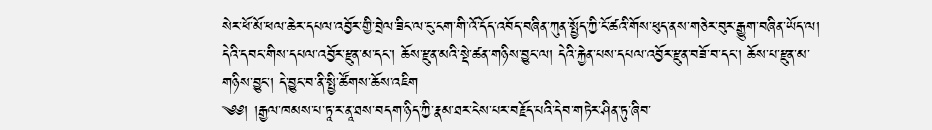སེར་ཕོ་མོ་ཕལ་ཆེར་དཔལ་འབྱོར་གྱི་བྲེལ་ཟིང་ལ་ངུ་ངག་གི་འོ་དོད་འབོད་བཞིན་ཀུན་སྤྱོད་ཀྱི་ངོ་ཚའི་གོས་ཕུད་ནས་གཅེར་བུར་རྒྱུག་བཞིན་ཡོད་ལ། དེའི་དབང་གིས་དཔལ་འབྱོར་རྫུན་མ་དང་། ཆོས་རྫུན་མའི་སྡེ་ཚན་གཉིས་བྱུང་ལ། དེའི་རྐྱེན་པས་དཔལ་འབྱོར་རྫུན་བཟོ་བ་དང་། ཆོས་པ་རྫུན་མ་གཉིས་བྱུང་། དེ་བྱུང་བ་ནི་སྤྱི་ཚོགས་ཆོས་འཇིག
༄༅། །རྒྱལ་ཁམས་པ་ཏཱ་ར་ནཱ་ཐས་བདག་ཉིད་ཀྱི་རྣམ་ཐར་ངེས་པར་བརྗོད་པའི་དེབ་གཏེར་ཤིན་ཏུ་ཞིབ་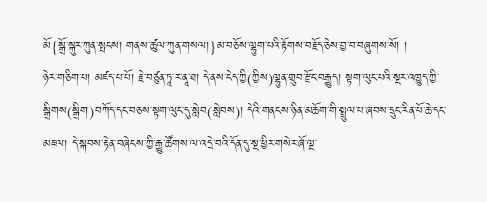མོ{སྒྲོ་སྐུར་ཀུན་སྤངས། གནས་ཚུལ་ཀུན་གསལ།}མ་བཅོས་ལྷུག་པའི་རྟོགས་བརྗོད་ཅེས་བྱ་བ་བཞུགས་སོ། །
ཉེར་གཅིག་པ། མཛད་པ་པོ། རྗེ་བཙུན་ཏཱ་ར་ནཱ་ཐ། དེ་ནས་ངེད་ཀྱི(ཀྱིས)ལྷུན་གྲུབ་རྫོང་བརྒྱུད། སྟག་ལུང་པའི་སྔར་འཁྱུད་ཀྱི་སྒྲིགས(སྒྲིག)བཀོད་དང་བཅས་སྟག་ལུང་དུ་སླེབ(སླེབས)། དེའི་གནངས་ཉིན་མཆོག་གི་སྤྲུལ་པ་ཞབས་དྲུང་རིན་པོ་ཆེ་དང་མཇལ། དེ་སྐབས་རྟེན་བཞེངས་ཀྱི་རྒྱུ་ཚོགས་ལ་འདྲེ་བའི་དོན་དུ་སྔ་ཕྱིར་གསེར་ཞོ་ལྔ་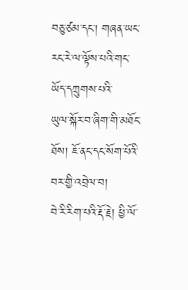བཅུ་ཙམ་དང་། གཞན་ཡང་རང་རེ་ལ་ལྟོས་པའི་གང་ཡོད་དཀྲུགས་པའི་
ཡུལ་སྐོར་བ་ཞིག་གི་མཐོང་ཐོས། ཇོ་ནང་དང་སོག་པོའི་བར་གྱི་འབྲེལ་བ།
བེ་རི་རིག་པའི་རྡོ་རྗེ། ཕྱི་ལོ་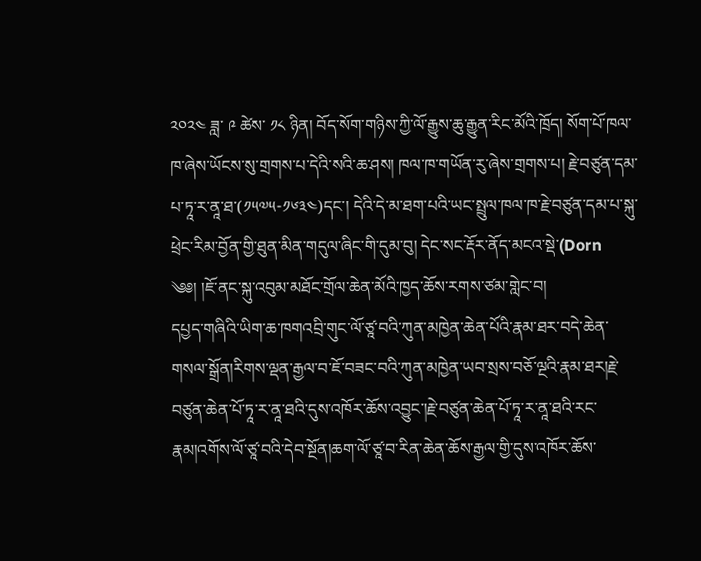༢༠༢༤ ཟླ་ ༩ ཚེས་ ༡༨ ཉིན། བོད་སོག་གཉིས་ཀྱི་ལོ་རྒྱུས་ཆུ་རྒྱུན་རིང་མོའི་ཁྲོད། སོག་པོ་ཁལ་ཁ་ཞེས་ཡོངས་སུ་གྲགས་པ་དེའི་སའི་ཆ་ཤས། ཁལ་ཁ་གཡོན་རུ་ཞེས་གྲགས་པ། རྗེ་བཙུན་དམ་པ་ཏཱ་ར་ནཱ་ཐ་(༡༥༧༥-༡༦༣༤)དང་། དེའི་དེ་མ་ཐག་པའི་ཡང་སྤྲུལ་ཁལ་ཁ་རྗེ་བཙུན་དམ་པ་སྐུ་ཕྲེང་རིམ་བྱོན་གྱི་ཐུན་མིན་གདུལ་ཞིང་གི་དུམ་བུ། དེང་སང་རྡོར་ནོད་མངའ་སྡེ་(Dorn
༄༅། །ཇོ་ནང་སྐུ་འབུམ་མཐོང་གྲོལ་ཆེན་མོའི་ཁྱད་ཆོས་རགས་ཙམ་གླེང་བ།
དཔྱད་གཞིའི་ཡིག་ཆ་ཁགའབྲི་གུང་ལོ་ཙཱ་བའི་ཀུན་མཁྱེན་ཆེན་པོའི་རྣམ་ཐར་བདེ་ཆེན་གསལ་སྒྲོན།རིགས་ལྡན་རྒྱལ་བ་ཇོ་བཟང་བའི་ཀུན་མཁྱེན་ཡབ་སྲས་བཅོ་ལྔའི་རྣམ་ཐར།རྗེ་བཙུན་ཆེན་པོ་ཏཱ་ར་ནཱ་ཐའི་དུས་འཁོར་ཆོས་འབྱུང་།རྗེ་བཙུན་ཆེན་པོ་ཏཱ་ར་ནཱ་ཐའི་རང་རྣམ།འགོས་ལོ་ཙཱ་བའི་དེབ་སྔོན།ཆག་ལོ་ཙཱ་བ་རིན་ཆེན་ཆོས་རྒྱལ་གྱི་དུས་འཁོར་ཆོས་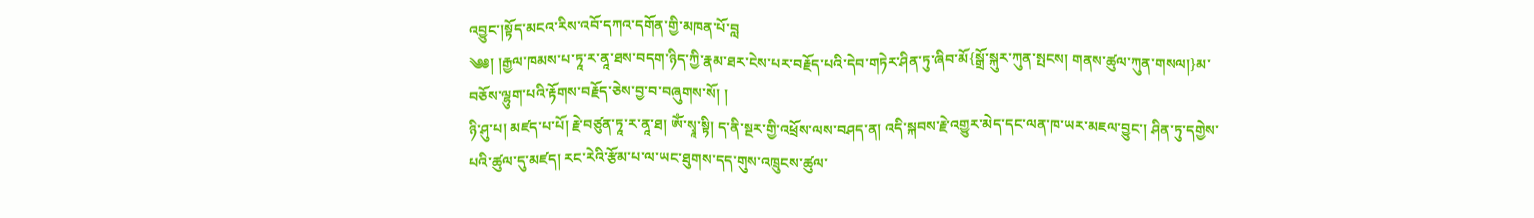འབྱུང་།སྟོད་མངའ་རིས་འབོ་དཀའ་དགོན་གྱི་མཁན་པོ་བླ
༄༅། །རྒྱལ་ཁམས་པ་ཏཱ་ར་ནཱ་ཐས་བདག་ཉིད་ཀྱི་རྣམ་ཐར་ངེས་པར་བརྗོད་པའི་དེབ་གཏེར་ཤིན་ཏུ་ཞིབ་མོ{སྒྲོ་སྐུར་ཀུན་སྤངས། གནས་ཚུལ་ཀུན་གསལ།}མ་བཅོས་ལྷུག་པའི་རྟོགས་བརྗོད་ཅེས་བྱ་བ་བཞུགས་སོ། །
ཉི་ཤུ་པ། མཛད་པ་པོ། རྗེ་བཙུན་ཏཱ་ར་ནཱ་ཐ། ༀ་སྭཱ་སྟི། ད་ནི་སྔར་གྱི་འཕྲོས་ལས་བཤད་ན། འདི་སྐབས་རྗེ་འགྱུར་མེད་དང་ལན་ཁ་ཡར་མཇལ་བྱུང་། ཤིན་ཏུ་དགྱེས་པའི་ཚུལ་དུ་མཛད། རང་རེའི་རྩོམ་པ་ལ་ཡང་ཐུགས་དད་གུས་འཁྲུངས་ཚུལ་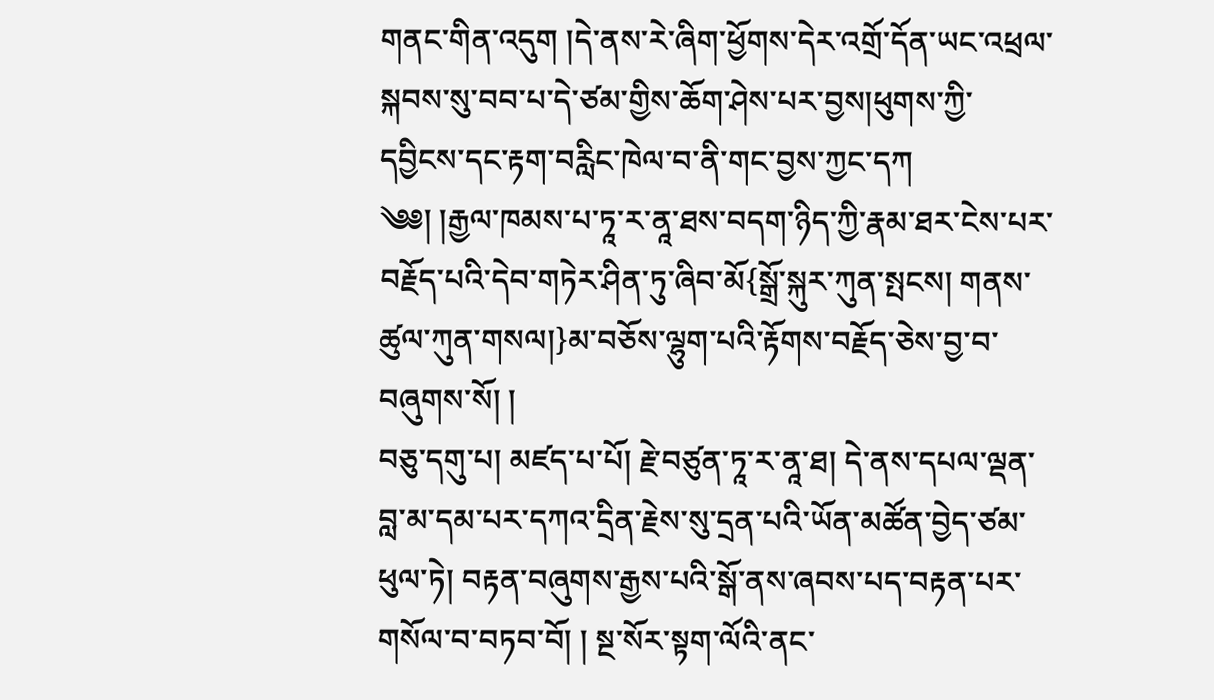གནང་གིན་འདུག །དེ་ནས་རེ་ཞིག་ཕྱོགས་དེར་འགྲོ་དོན་ཡང་འཕྲལ་སྐབས་སུ་བབ་པ་དེ་ཙམ་གྱིས་ཆོག་ཤེས་པར་བྱས།ཕུགས་ཀྱི་དབྱིངས་དང་རྟག་བརླིང་ཁེལ་བ་ནི་གང་བྱས་ཀྱང་དཀ
༄༅། །རྒྱལ་ཁམས་པ་ཏཱ་ར་ནཱ་ཐས་བདག་ཉིད་ཀྱི་རྣམ་ཐར་ངེས་པར་བརྗོད་པའི་དེབ་གཏེར་ཤིན་ཏུ་ཞིབ་མོ{སྒྲོ་སྐུར་ཀུན་སྤངས། གནས་ཚུལ་ཀུན་གསལ།}མ་བཅོས་ལྷུག་པའི་རྟོགས་བརྗོད་ཅེས་བྱ་བ་བཞུགས་སོ། །
བཅུ་དགུ་པ། མཛད་པ་པོ། རྗེ་བཙུན་ཏཱ་ར་ནཱ་ཐ། དེ་ནས་དཔལ་ལྡན་བླ་མ་དམ་པར་དཀའ་དྲིན་རྗེས་སུ་དྲན་པའི་ཡོན་མཚོན་བྱེད་ཙམ་ཕུལ་ཏེ། བརྟན་བཞུགས་རྒྱས་པའི་སྒོ་ནས་ཞབས་པད་བརྟན་པར་གསོལ་བ་བཏབ་བོ། ། སྔ་སོར་སྟག་ལོའི་ནང་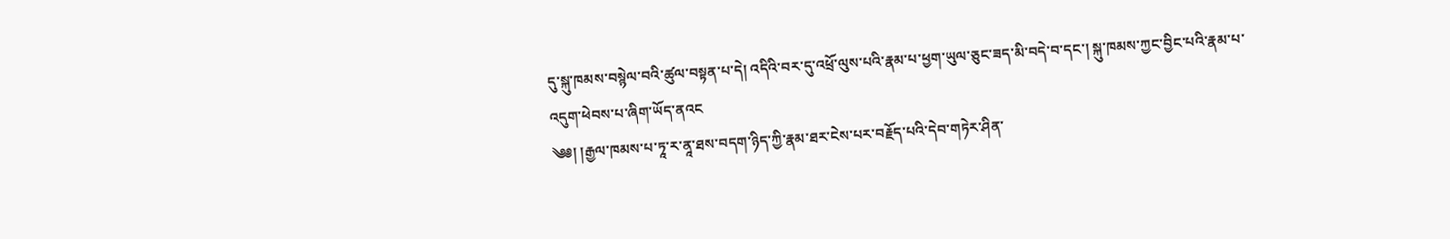དུ་སྐུ་ཁམས་བསྙེལ་བའི་ཚུལ་བསྟན་པ་དེ། འདིའི་བར་དུ་འཕྲོ་ལུས་པའི་རྣམ་པ་ཕྱག་ཡུལ་ཅུང་ཟད་མི་བདེ་བ་དང་། སྐུ་ཁམས་ཀྱང་བྱིང་པའི་རྣམ་པ་འདུག་ཕེབས་པ་ཞིག་ཡོད་ནའང
༄༅། །རྒྱལ་ཁམས་པ་ཏཱ་ར་ནཱ་ཐས་བདག་ཉིད་ཀྱི་རྣམ་ཐར་ངེས་པར་བརྗོད་པའི་དེབ་གཏེར་ཤིན་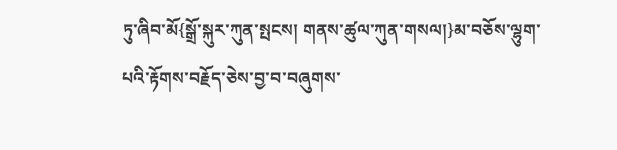ཏུ་ཞིབ་མོ{སྒྲོ་སྐུར་ཀུན་སྤངས། གནས་ཚུལ་ཀུན་གསལ།}མ་བཅོས་ལྷུག་པའི་རྟོགས་བརྗོད་ཅེས་བྱ་བ་བཞུགས་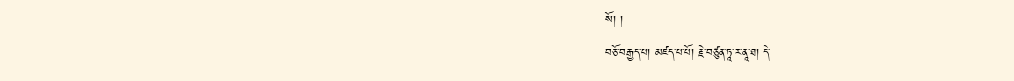སོ། །
བཅོ་བརྒྱད་པ། མཛད་པ་པོ། རྗེ་བཙུན་ཏཱ་ར་ནཱ་ཐ། དེ་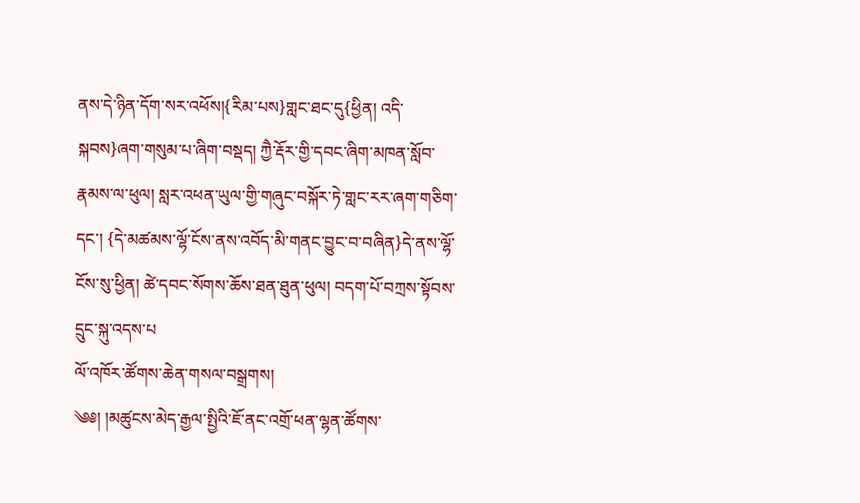ནས་དེ་ཉིན་དོག་སར་འཕོས།{རིམ་པས}གླང་ཐང་དུ{ཕྱིན། འདི་སྐབས}ཞག་གསུམ་པ་ཞིག་བསྡད། ཀྱཻ་རྡོར་གྱི་དབང་ཞིག་མཁན་སློབ་རྣམས་ལ་ཕུལ། སླར་འཕན་ཡུལ་གྱི་གཞུང་བསྐོར་ཏེ་གླང་རར་ཞག་གཅིག་དང་། {དེ་མཚམས་ལྷོ་ངོས་ནས་འབོད་མི་གནང་བྱུང་བ་བཞིན}དེ་ནས་ལྷོ་ངོས་སུ་ཕྱིན། ཚེ་དབང་སོགས་ཆོས་ཐན་ཐུན་ཕུལ། བདག་པོ་བཀྲས་སྟོབས་དྲུང་སྐུ་འདས་པ
ལོ་འཁོར་ཚོགས་ཆེན་གསལ་བསྒྲགས།
༄༅། །མཚུངས་མེད་རྒྱལ་སྤྱིའི་ཇོ་ནང་འགྲོ་ཕན་ལྷན་ཚོགས་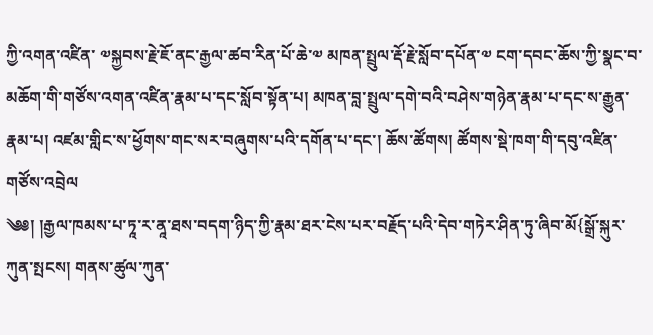ཀྱི་འགན་འཛིན་ ༧སྐྱབས་རྗེ་ཇོ་ནང་རྒྱལ་ཚབ་རིན་པོ་ཆེ་༧ མཁན་སྤྲུལ་རྡོ་རྗེ་སློབ་དཔོན་༧ ངག་དབང་ཆོས་ཀྱི་སྣང་བ་མཆོག་གི་གཙོས་འགན་འཛིན་རྣམ་པ་དང་སློབ་སྟོན་པ། མཁན་བླ་སྤྲུལ་དགེ་བའི་བཤེས་གཉེན་རྣམ་པ་དང་ས་རྒྱུན་རྣམ་པ། འཛམ་གླིང་ས་ཕྱོགས་གང་སར་བཞུགས་པའི་དགོན་པ་དང་། ཆོས་ཚོགས། ཚོགས་སྡེ་ཁག་གི་དབུ་འཛིན་གཙོས་འབྲེལ
༄༅། །རྒྱལ་ཁམས་པ་ཏཱ་ར་ནཱ་ཐས་བདག་ཉིད་ཀྱི་རྣམ་ཐར་ངེས་པར་བརྗོད་པའི་དེབ་གཏེར་ཤིན་ཏུ་ཞིབ་མོ{སྒྲོ་སྐུར་ཀུན་སྤངས། གནས་ཚུལ་ཀུན་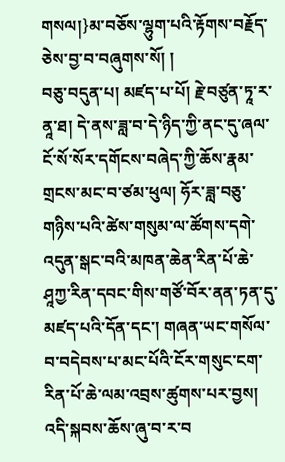གསལ།}མ་བཅོས་ལྷུག་པའི་རྟོགས་བརྗོད་ཅེས་བྱ་བ་བཞུགས་སོ། །
བཅུ་བདུན་པ། མཛད་པ་པོ། རྗེ་བཙུན་ཏཱ་ར་ནཱ་ཐ། དེ་ནས་ཟླ་བ་དེ་ཉིད་ཀྱི་ནང་དུ་ཞལ་ངོ་སོ་སོར་དགོངས་བཞེད་ཀྱི་ཆོས་རྣམ་གྲངས་མང་བ་ཙམ་ཕུལ། ཧོར་ཟླ་བཅུ་གཉིས་པའི་ཚེས་གསུམ་ལ་ཚོགས་དགེ་འདུན་སྒང་བའི་མཁན་ཆེན་རིན་པོ་ཆེ་ཤཱཀྱ་རིན་དབང་གིས་གཙོ་བོར་ནན་ཏན་དུ་མཛད་པའི་དོན་དང་། གཞན་ཡང་གསོལ་བ་བདེབས་པ་མང་པོའི་ངོར་གསུང་ངག་རིན་པོ་ཆེ་ལམ་འབྲས་ཚུགས་པར་བྱས། འདི་སྐབས་ཆོས་ཞུ་བ་ར་བ